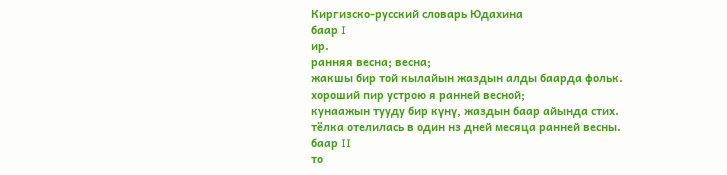Киргизско-русский словарь Юдахина
баар I
ир.
ранняя весна; весна;
жакшы бир той кылайын жаздын алды баарда фольк. хороший пир устрою я ранней весной;
кунаажын тууду бир күнү, жаздын баар айында стих. тёлка отелилась в один нз дней месяца ранней весны.
баар II
то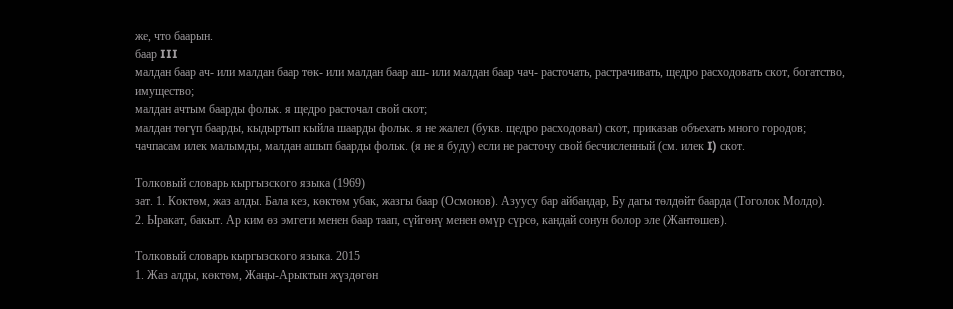же, что баарын.
баар III
малдан баар ач- или малдан баар төк- или малдан баар аш- или малдан баар чач- расточать, растрачивать, щедро расходовать скот, богатство, имущество;
малдан ачтым баарды фольк. я щедро расточал свой скот;
малдан төгүп баарды, кыдыртып кыйла шаарды фольк. я не жалел (букв. щедро расходовал) скот, приказав объехать много городов;
чачпасам илек малымды, малдан ашып баарды фольк. (я не я буду) если не расточу свой бесчисленный (см. илек I) скот.

Толковый словарь кыргызского языка (1969)
зат. 1. Коктөм, жаз алды. Бала кез, көктөм убак, жазгы баар (Осмонов). Азуусу бар айбандар, Бу дагы төлдөйт баарда (Тоголок Молдо).
2. Ыракат, бакыт. Ар ким өз эмгеги менен баар таап, сүйгөнү менен өмүр сүрсө, кандай сонун болор эле (Жантөшев).

Толковый словарь кыргызского языка. 2015
1. Жаз алды, көктөм, Жаңы-Арыктын жүздөгөн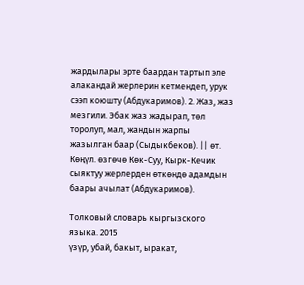жардылары эрте баардан тартып эле алакандай жерлерин кетмендеп, урук сээп коюшту (Абдукаримов). 2. Жаз, жаз мезгили. Эбак жаз жадырап, төл торолуп, мал, жандын жарпы жазылган баар (Сыдыкбеков). || өт. Көңүл. өзгөчө Көк-Суу, Кырк-Кечик сыяктуу жерлерден өткөндө адамдын баары ачылат (Абдукаримов).

Толковый словарь кыргызского языка. 2015
үзүр, убай, бакыт, ыракат,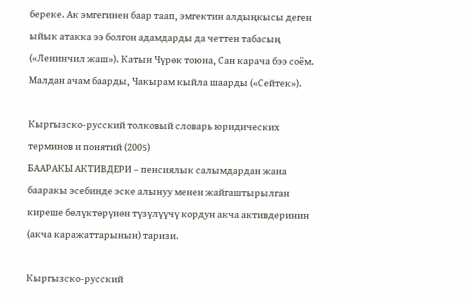береке. Ак эмгегинен баар таап, эмгектин алдыңкысы деген ыйык атакка ээ болгон адамдарды да четтен табасың («Ленинчил жаш»). Катын Чүрөк тоюна, Сан карача бээ соём. Малдан ачам баарды, Чакырам кыйла шаарды («Сейтек»).

Кыргызско-русский толковый словарь юридических терминов и понятий (2005)
БААРАКЫ АКТИВДЕРИ – пенсиялык салымдардан жана бааракы эсебинде эске алынуу менен жайгаштырылган киреше бөлүктөрүнөн түзүлүүчү кордун акча активдеринин (акча каражаттарынын) таризи.

Кыргызско-русский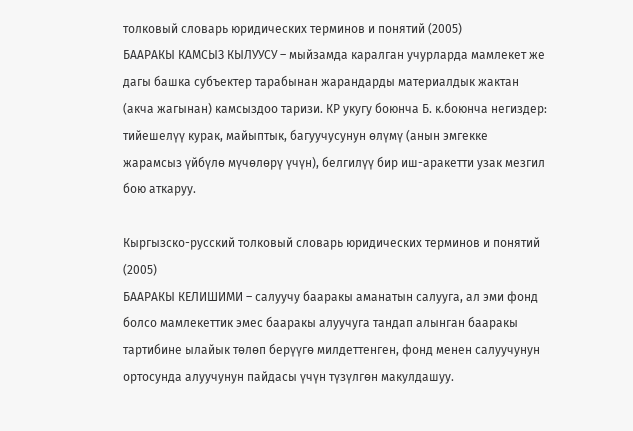толковый словарь юридических терминов и понятий (2005)
БААРАКЫ КАМСЫЗ КЫЛУУСУ – мыйзамда каралган учурларда мамлекет же дагы башка субъектер тарабынан жарандарды материалдык жактан (акча жагынан) камсыздоо таризи. КР укугу боюнча Б. к.боюнча негиздер: тийешелүү курак, майыптык, багуучусунун өлүмү (анын эмгекке жарамсыз үйбүлө мүчөлөрү үчүн), белгилүү бир иш-аракетти узак мезгил бою аткаруу.

Кыргызско-русский толковый словарь юридических терминов и понятий (2005)
БААРАКЫ КЕЛИШИМИ – салуучу бааракы аманатын салууга, ал эми фонд болсо мамлекеттик эмес бааракы алуучуга тандап алынган бааракы тартибине ылайык төлөп берүүгө милдеттенген, фонд менен салуучунун ортосунда алуучунун пайдасы үчүн түзүлгөн макулдашуу.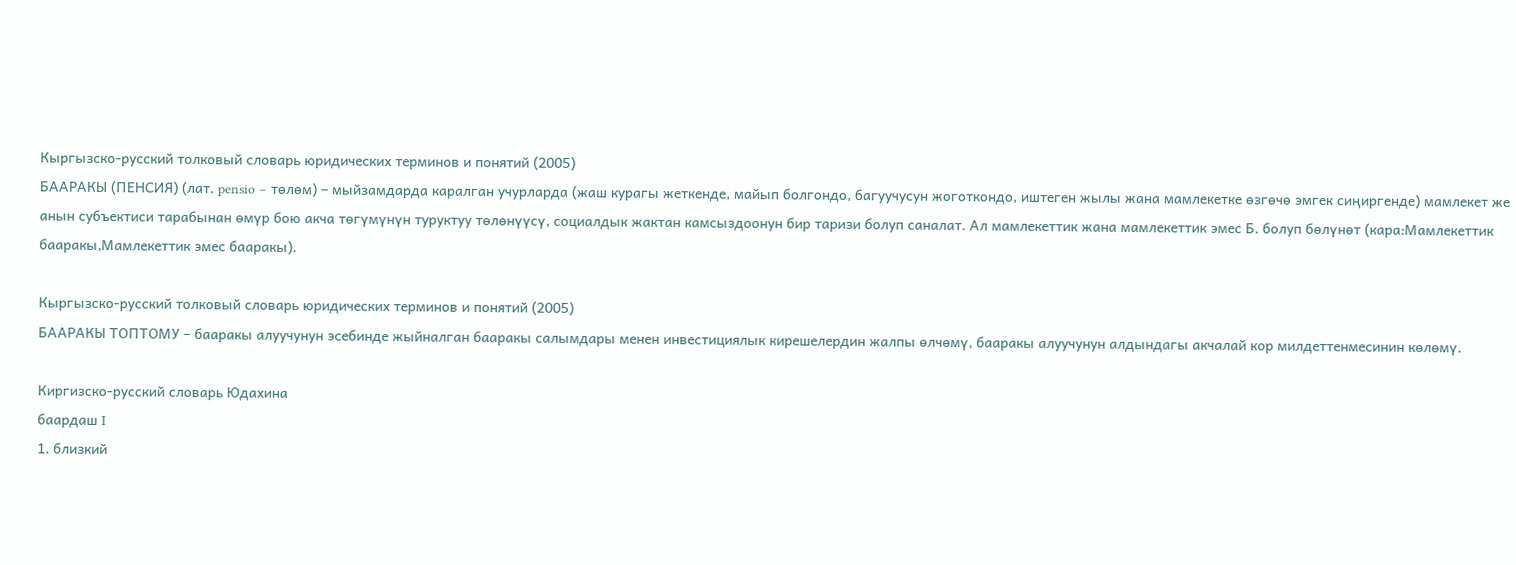Кыргызско-русский толковый словарь юридических терминов и понятий (2005)
БААРАКЫ (ПЕНСИЯ) (лат. pensio – төлөм) – мыйзамдарда каралган учурларда (жаш курагы жеткенде, майып болгондо, багуучусун жоготкондо, иштеген жылы жана мамлекетке өзгөчө эмгек сиңиргенде) мамлекет же анын субъектиси тарабынан өмүр бою акча төгүмүнүн туруктуу төлөнүүсү, социалдык жактан камсыздоонун бир таризи болуп саналат. Ал мамлекеттик жана мамлекеттик эмес Б. болуп бөлүнөт (кара:Мамлекеттик бааракы,Мамлекеттик эмес бааракы).

Кыргызско-русский толковый словарь юридических терминов и понятий (2005)
БААРАКЫ ТОПТОМУ – бааракы алуучунун эсебинде жыйналган бааракы салымдары менен инвестициялык кирешелердин жалпы өлчөмү, бааракы алуучунун алдындагы акчалай кор милдеттенмесинин көлөмү.

Киргизско-русский словарь Юдахина
баардаш I
1. близкий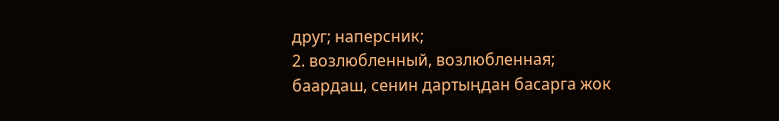друг; наперсник;
2. возлюбленный, возлюбленная;
баардаш, сенин дартыңдан басарга жок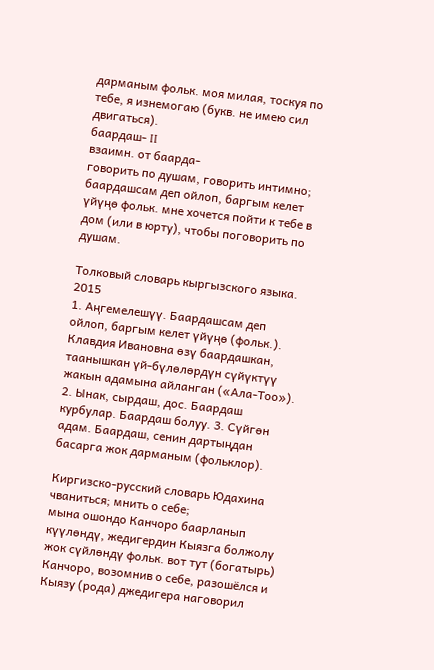дарманым фольк. моя милая, тоскуя по тебе, я изнемогаю (букв. не имею сил двигаться).
баардаш- II
взаимн. от баарда-
говорить по душам, говорить интимно;
баардашсам деп ойлоп, баргым келет үйүңө фольк. мне хочется пойти к тебе в дом (или в юрту), чтобы поговорить по душам.

Толковый словарь кыргызского языка. 2015
1. Аңгемелешүү. Баардашсам деп ойлоп, баргым келет үйүңө (фольк.). Клавдия Ивановна өзү баардашкан, таанышкан үй-бүлөлөрдүн сүйүктүү жакын адамына айланган («Ала-Тоо»). 2. Ынак, сырдаш, дос. Баардаш курбулар. Баардаш болуу. 3. Сүйгөн адам. Баардаш, сенин дартыңдан басарга жок дарманым (фольклор).

Киргизско-русский словарь Юдахина
чваниться; мнить о себе;
мына ошондо Канчоро баарланып күүлөндү, жедигердин Кыязга болжолу жок сүйлөндү фольк. вот тут (богатырь) Канчоро, возомнив о себе, разошёлся и Кыязу (рода) джедигера наговорил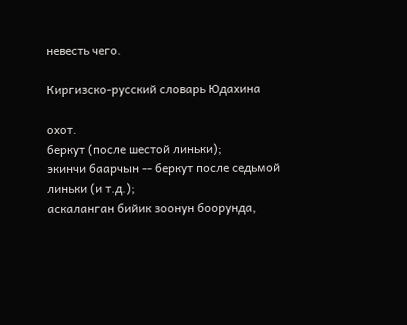невесть чего.

Киргизско-русский словарь Юдахина

охот.
беркут (после шестой линьки);
экинчи баарчын -- беркут после седьмой линьки (и т.д.);
аскаланган бийик зоонун боорунда,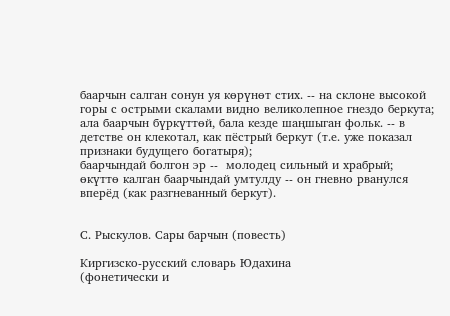баарчын салган сонун уя көрүнөт стих. -- на склоне высокой горы с острыми скалами видно великолепное гнездо беркута;
ала баарчын бүркүттөй, бала кезде шаңшыган фольк. -- в детстве он клекотал, как пёстрый беркут (т.е. уже показал признаки будущего богатыря);
баарчындай болгон эр --  молодец сильный и храбрый;
өкүттө калган баарчындай умтулду -- он гневно рванулся вперёд (как разгневанный беркут).


С. Рыскулов. Сары барчын (повесть)

Киргизско-русский словарь Юдахина
(фонетически и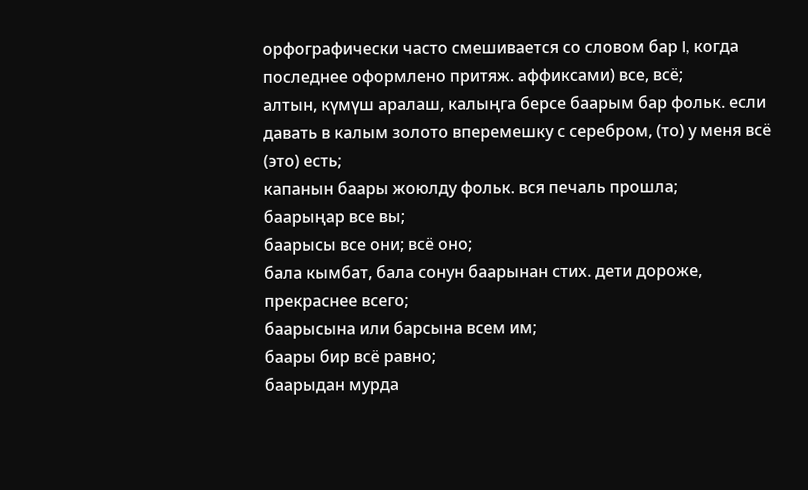орфографически часто смешивается со словом бар I, когда последнее оформлено притяж. аффиксами) все, всё;
алтын, күмүш аралаш, калыңга берсе баарым бар фольк. если давать в калым золото вперемешку с серебром, (то) у меня всё (это) есть;
капанын баары жоюлду фольк. вся печаль прошла;
баарыңар все вы;
баарысы все они; всё оно;
бала кымбат, бала сонун баарынан стих. дети дороже, прекраснее всего;
баарысына или барсына всем им;
баары бир всё равно;
баарыдан мурда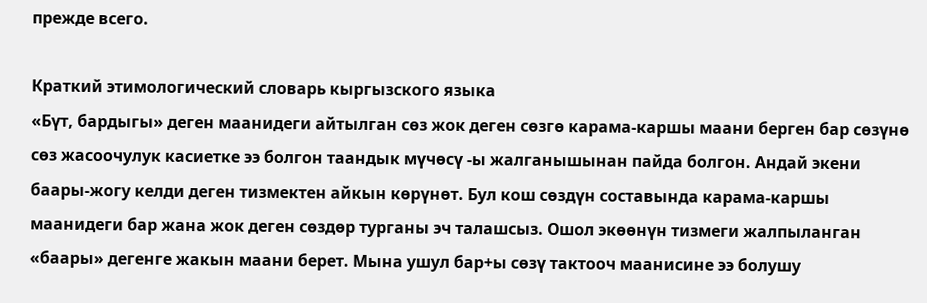прежде всего.

Краткий этимологический словарь кыргызского языка
«Бүт, бардыгы» деген маанидеги айтылган сөз жок деген сөзгө карама-каршы маани берген бар сөзүнө сөз жасоочулук касиетке ээ болгон таандык мүчөсү -ы жалганышынан пайда болгон. Андай экени баары-жогу келди деген тизмектен айкын көрүнөт. Бул кош сөздүн составында карама-каршы маанидеги бар жана жок деген сөздөр турганы эч талашсыз. Ошол экөөнүн тизмеги жалпыланган «баары» дегенге жакын маани берет. Мына ушул бар+ы сөзү тактооч маанисине ээ болушу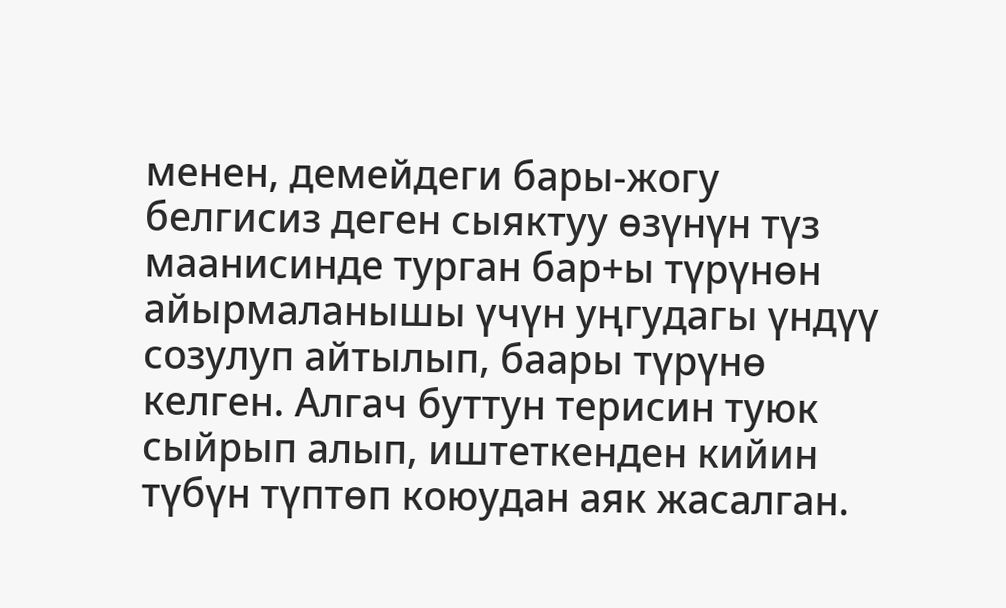менен, демейдеги бары-жогу белгисиз деген сыяктуу өзүнүн түз маанисинде турган бар+ы түрүнөн айырмаланышы үчүн уңгудагы үндүү созулуп айтылып, баары түрүнө келген. Алгач буттун терисин туюк сыйрып алып, иштеткенден кийин түбүн түптөп коюудан аяк жасалган.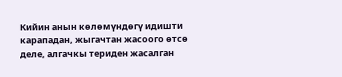Кийин анын көлөмүндөгү идишти карападан, жыгачтан жасоого өтсө деле, алгачкы териден жасалган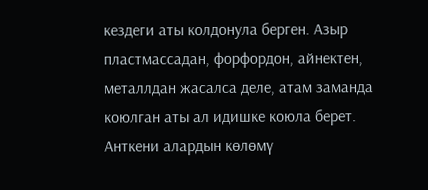кездеги аты колдонула берген. Азыр пластмассадан, форфордон, айнектен, металлдан жасалса деле, атам заманда коюлган аты ал идишке коюла берет. Анткени алардын көлөмү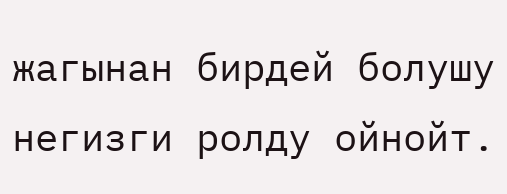жагынан бирдей болушу негизги ролду ойнойт.